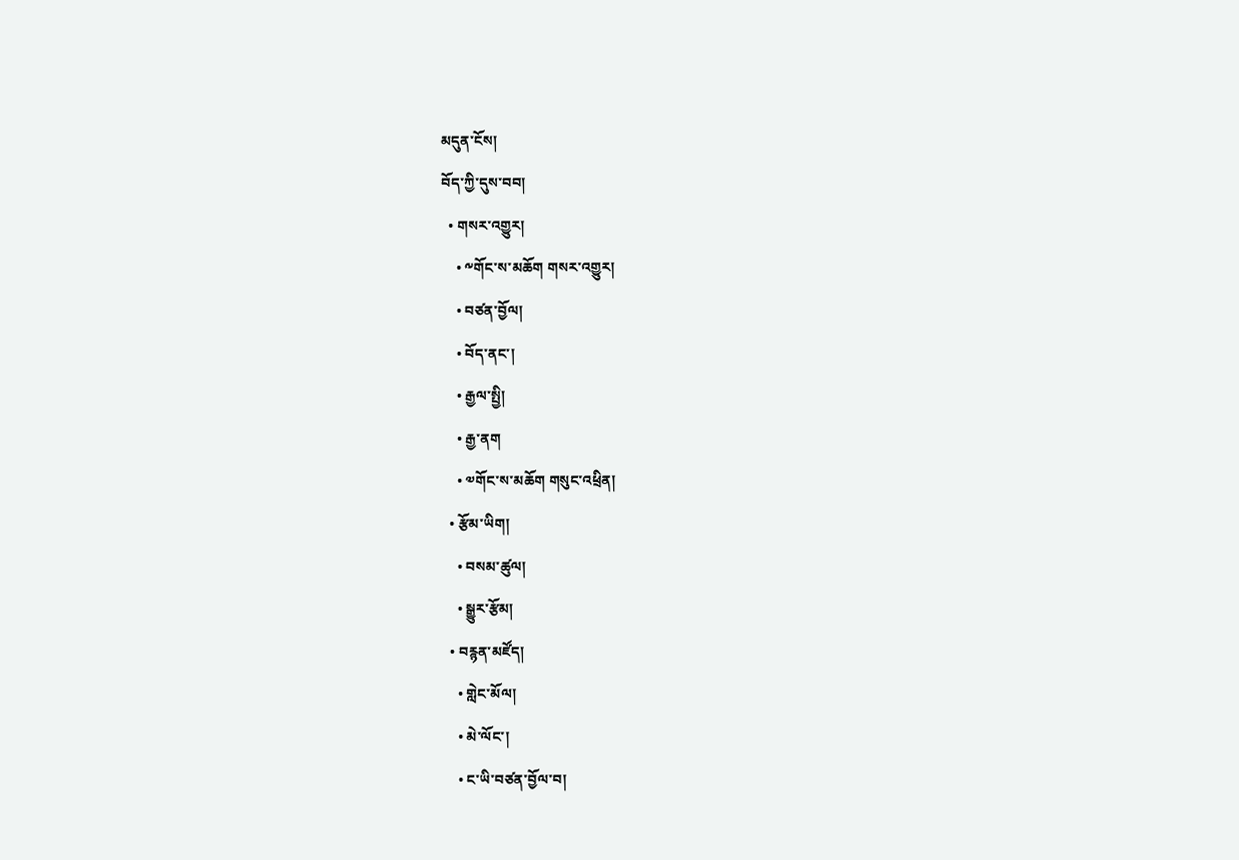མདུན་ངོས།
བོད་ཀྱི་དུས་བབ།
  • གསར་འགྱུར།
    • ༸གོང་ས་མཆོག གསར་འགྱུར།
    • བཙན་བྱོལ།
    • བོད་ནང་།
    • རྒྱལ་སྤྱི།
    • རྒྱ་ནག
    • ༧གོང་ས་མཆོག གསུང་འཕྲིན།
  • རྩོམ་ཡིག།
    • བསམ་ཚུལ།
    • སྒྱུར་རྩོམ།
  • བརྙན་མཛོད།
    • གླེང་མོལ།
    • མེ་ལོང་།
    • ང་ཡི་བཙན་བྱོལ་བ།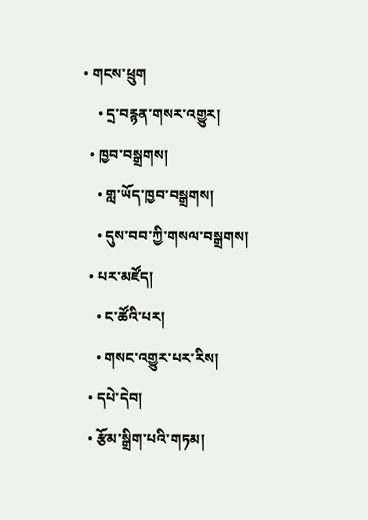• གངས་ཕྲུག
    • དྲ་བརྙན་གསར་འགྱུར།
  • ཁྱབ་བསྒྲགས།
    • གླ་ཡོད་ཁྱབ་བསྒྲགས།
    • དུས་བབ་ཀྱི་གསལ་བསྒྲགས།
  • པར་མཛོད།
    • ང་ཚོའི་པར།
    • གསང་འགྱུར་པར་རིས།
  • དཔེ་དེབ།
  • རྩོམ་སྒྲིག་པའི་གཏམ།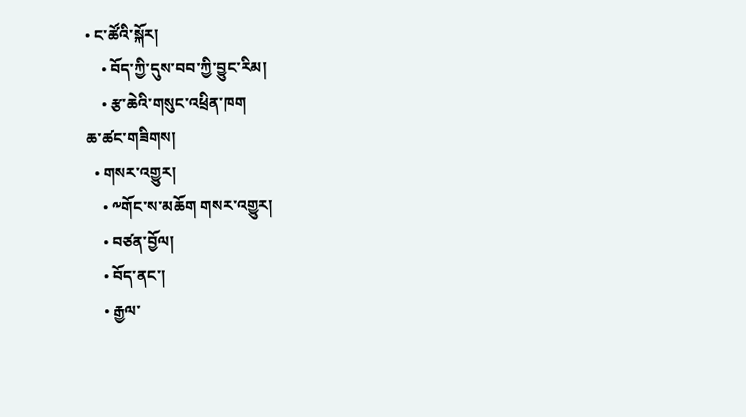• ང་ཚོའི་སྐོར།
    • བོད་ཀྱི་དུས་བབ་ཀྱི་བྱུང་རིམ།
    • རྩ་ཆེའི་གསུང་འཕྲིན་ཁག
ཆ་ཚང་གཟིགས།
  • གསར་འགྱུར།
    • ༸གོང་ས་མཆོག གསར་འགྱུར།
    • བཙན་བྱོལ།
    • བོད་ནང་།
    • རྒྱལ་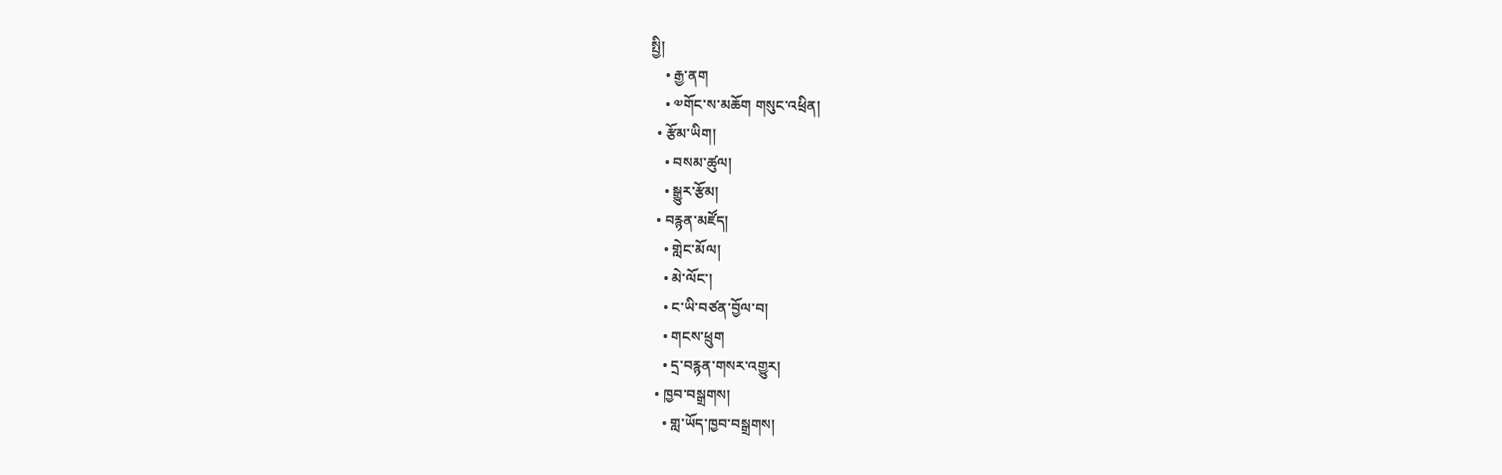སྤྱི།
    • རྒྱ་ནག
    • ༧གོང་ས་མཆོག གསུང་འཕྲིན།
  • རྩོམ་ཡིག།
    • བསམ་ཚུལ།
    • སྒྱུར་རྩོམ།
  • བརྙན་མཛོད།
    • གླེང་མོལ།
    • མེ་ལོང་།
    • ང་ཡི་བཙན་བྱོལ་བ།
    • གངས་ཕྲུག
    • དྲ་བརྙན་གསར་འགྱུར།
  • ཁྱབ་བསྒྲགས།
    • གླ་ཡོད་ཁྱབ་བསྒྲགས།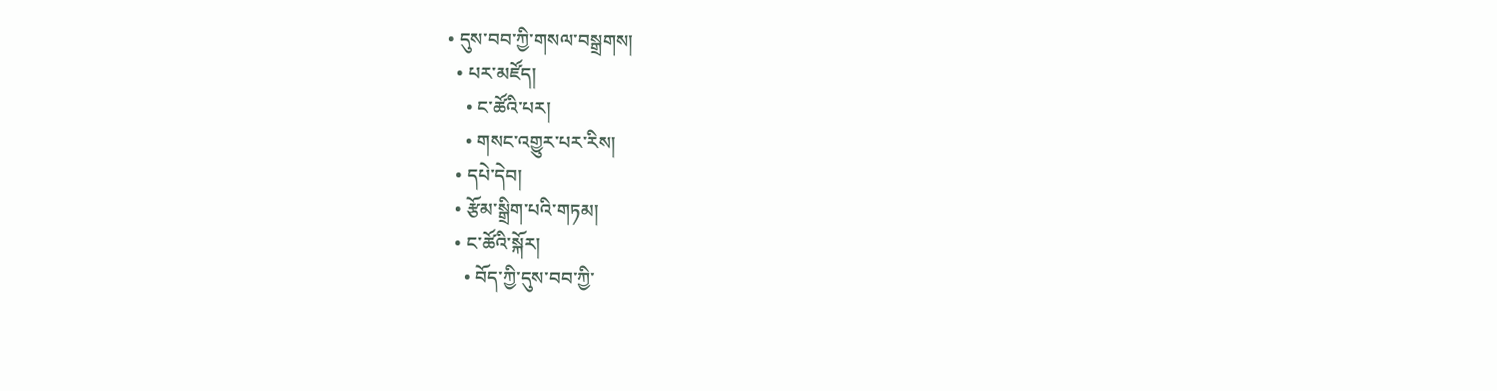• དུས་བབ་ཀྱི་གསལ་བསྒྲགས།
  • པར་མཛོད།
    • ང་ཚོའི་པར།
    • གསང་འགྱུར་པར་རིས།
  • དཔེ་དེབ།
  • རྩོམ་སྒྲིག་པའི་གཏམ།
  • ང་ཚོའི་སྐོར།
    • བོད་ཀྱི་དུས་བབ་ཀྱི་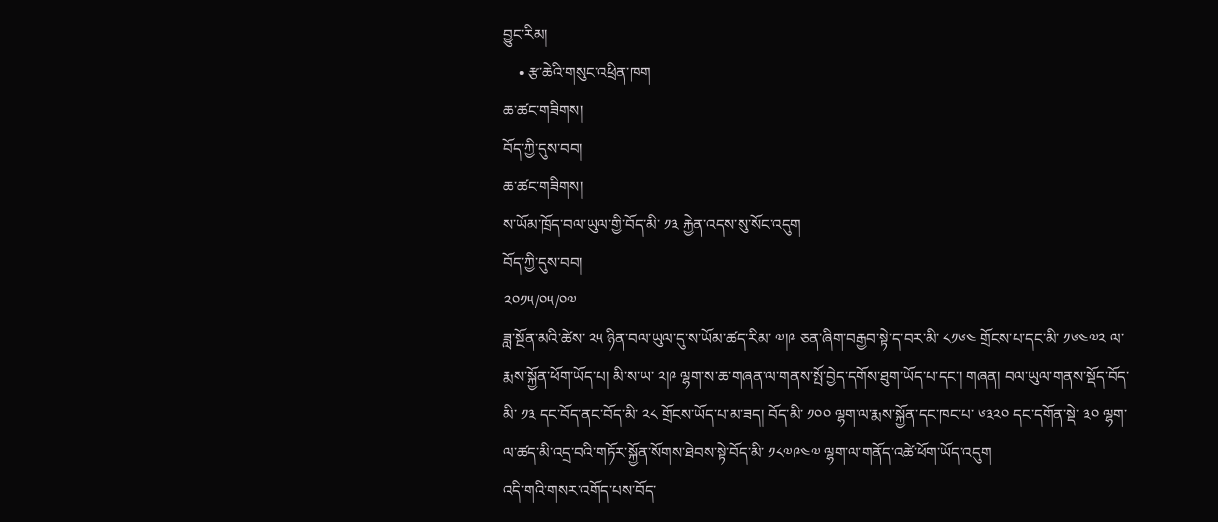བྱུང་རིམ།
    • རྩ་ཆེའི་གསུང་འཕྲིན་ཁག
ཆ་ཚང་གཟིགས།
བོད་ཀྱི་དུས་བབ།
ཆ་ཚང་གཟིགས།
ས་ཡོམ་ཁྲོད་བལ་ཡུལ་གྱི་བོད་མི་ ༡༣ རྐྱེན་འདས་སུ་སོང་འདུག
བོད་ཀྱི་དུས་བབ།
༢༠༡༥/༠༥/༠༧
ཟླ་སྔོན་མའི་ཚེས་ ༢༥ ཉིན་བལ་ཡུལ་དུ་ས་ཡོམ་ཚད་རིམ་ ༧།༩ ཅན་ཞིག་བརྒྱབ་སྟེ་ད་བར་མི་ ༨༡༦༤ གྲོངས་པ་དང་མི་ ༡༦༤༧༢ ལ་རྨས་སྐྱོན་ཕོག་ཡོད་པ། མི་ས་ཡ་ ༢།༩ ལྷག་ས་ཆ་གཞན་ལ་གནས་སྤོ་བྱེད་དགོས་ཐུག་ཡོད་པ་དང་། གཞན། བལ་ཡུལ་གནས་སྡོད་བོད་མི་ ༡༣ དང་བོད་ནང་བོད་མི་ ༢༨ གྲོངས་ཡོད་པ་མ་ཟད། བོད་མི་ ༡༠༠ ལྷག་ལ་རྨས་སྐྱོན་དང་ཁང་པ་ ༦༣༢༠ དང་དགོན་སྡེ་ ༣༠ ལྷག་ལ་ཚད་མི་འདྲ་བའི་གཏོར་སྐྱོན་སོགས་ཐེབས་སྟེ་བོད་མི་ ༡༨༧༩༤༧ ལྷག་ལ་གནོད་འཚེ་ཕོག་ཡོད་འདུག
འདི་གའི་གསར་འགོད་པས་བོད་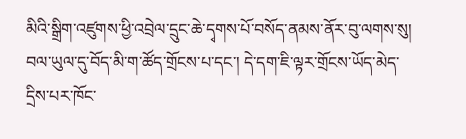མིའི་སྒྲིག་འཛུགས་ཕྱི་འབྲེལ་དྲུང་ཆེ་དྭགས་པོ་བསོད་ནམས་ནོར་བུ་ལགས་སུ། བལ་ཡུལ་དུ་བོད་མི་ག་ཚོད་གྲོངས་པ་དང་། དེ་དག་ཇི་ལྟར་གྲོངས་ཡོད་མེད་དྲིས་པར་ཁོང་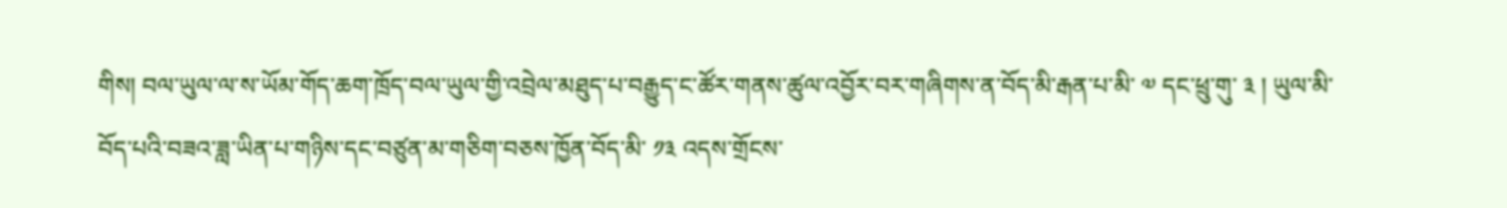གིས། བལ་ཡུལ་ལ་ས་ཡོམ་གོད་ཆག་ཁྲོད་བལ་ཡུལ་གྱི་འབྲེལ་མཐུད་པ་བརྒྱུད་ང་ཚོར་གནས་ཚུལ་འབྱོར་བར་གཞིགས་ན་བོད་མི་རྒན་པ་མི་ ༧ དང་ཕྲུ་གུ་ ༣ ། ཡུལ་མི་བོད་པའི་བཟའ་ཟླ་ཡིན་པ་གཉིས་དང་བཙུན་མ་གཅིག་བཅས་ཁྱོན་བོད་མི་ ༡༣ འདས་གྲོངས་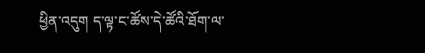ཕྱིན་འདུག ད་ལྟ་ང་ཚོས་དེ་ཚོའི་ཐོག་ལ་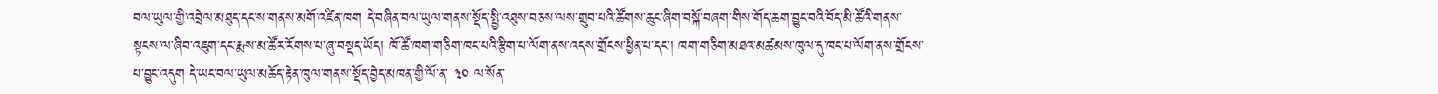བལ་ཡུལ་གྱི་འབྲེལ་མཐུད་དང་ས་གནས་མགོ་འཛིན་ཁག དེ་བཞིན་བལ་ཡུལ་གནས་སྡོད་སྤྱི་འཐུས་བཅས་ལས་གྲུབ་པའི་ཚོགས་ཆུང་ཞིག་བསྐོ་བཞག་གིས་གོད་ཆག་བྱུང་བའི་བོད་མི་ཚོའི་གནས་སྟངས་ལ་ཞིབ་འཇུག་དང་རྨས་མ་ཚོར་རོགས་པ་ཞུ་བསྡད་ཡོད། ཁོ་ཚོ་ཁག་གཅིག་ཁང་པའི་རྩིག་པ་ལོག་ནས་འདས་གྲོངས་ཕྱིན་པ་དང་། ཁག་གཅིག་མཐའ་མཚམས་ཁུལ་དུ་ཁང་པ་ལོག་ནས་གྲོངས་པ་བྱུང་འདུག དེ་ཡང་བལ་ཡུལ་མཆོད་རྟེན་ཁུལ་གནས་སྡོད་བྱེད་མཁན་གྱི་ལོ་ན་ ༣༠ ལ་སོན་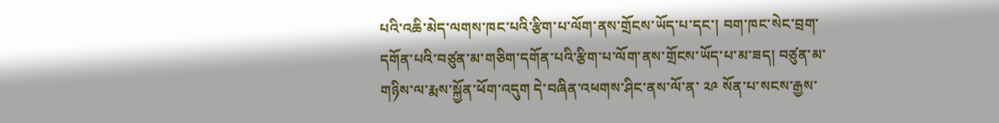པའི་འཆི་མེད་ལགས་ཁང་པའི་རྩིག་པ་ལོག་ནས་གྲོངས་ཡོད་པ་དང་། བག་ཁང་སེང་བྲག་དགོན་པའི་བཙུན་མ་གཅིག་དགོན་པའི་རྩིག་པ་ལོག་ནས་གྲོངས་ཡོད་པ་མ་ཟད། བཙུན་མ་གཉིས་ལ་རྨས་སྐྱོན་ཕོག་འདུག དེ་བཞིན་འཕགས་ཤིང་ནས་ལོ་ན་ ༢༩ སོན་པ་སངས་རྒྱས་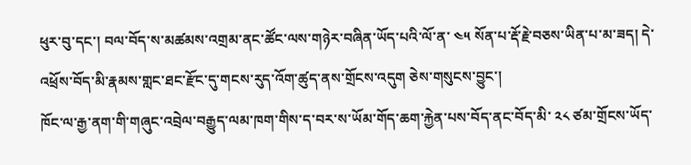ཕུར་བུ་དང་། བལ་བོད་ས་མཚམས་འགྲམ་ནང་ཚོང་ལས་གཉེར་བཞིན་ཡོད་པའི་ལོ་ན་ ༤༥ སོན་པ་རྡོ་རྗེ་བཅས་ཡིན་པ་མ་ཟད། དེ་འཕྲོས་བོད་མི་རྣམས་གླང་ཐང་རྫོང་དུ་གངས་རུད་འོག་ཚུད་ནས་གྲོངས་འདུག ཅེས་གསུངས་བྱུང་།
ཁོང་ལ་རྒྱ་ནག་གི་གཞུང་འབྲེལ་བརྒྱུད་ལམ་ཁག་གིས་ད་བར་ས་ཡོམ་གོད་ཆག་རྐྱེན་པས་བོད་ནང་བོད་མི་ ༢༨ ཙམ་གྲོངས་ཡོད་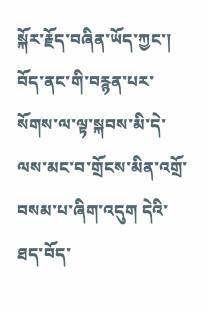སྐོར་རྗོད་བཞིན་ཡོད་ཀྱང་། བོད་ནང་གི་བརྙན་པར་སོགས་ལ་ལྟ་སྐབས་མི་དེ་ལས་མང་བ་གྲོངས་མིན་འགྲོ་བསམ་པ་ཞིག་འདུག དེའི་ཐད་བོད་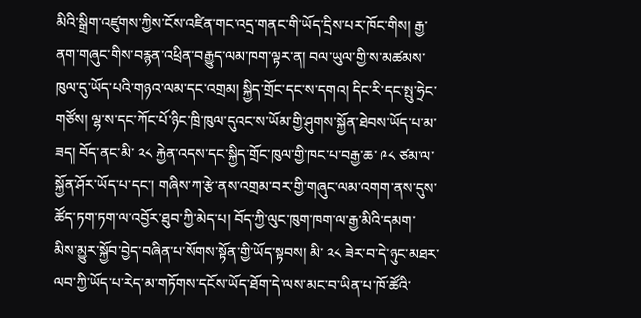མིའི་སྒྲིག་འཛུགས་ཀྱིས་ངོས་འཛིན་གང་འདྲ་གནང་གི་ཡོད་དྲིས་པར་ཁོང་གིས། རྒྱ་ནག་གཞུང་གིས་བརྙན་འཕྲིན་བརྒྱུད་ལམ་ཁག་ལྟར་ན། བལ་ཡུལ་གྱི་ས་མཚམས་ཁུལ་དུ་ཡོད་པའི་གཉའ་ལམ་དང་འགྲམ། སྐྱིད་གྲོང་དང་ས་དགའ། དིང་རི་དང་སྤུ་ཧྲེང་གཙོས། ལྷ་ས་དང་ཀོང་པོ་ཉིང་ཁྲི་ཁུལ་དུའང་ས་ཡོམ་གྱི་ཤུགས་སྐྱོན་ཐེབས་ཡོད་པ་མ་ཟད། བོད་ནང་མི་ ༢༨ རྐྱེན་འདས་དང་སྐྱིད་གྲོང་ཁུལ་གྱི་ཁང་པ་བརྒྱ་ཆ་ ༩༨ ཙམ་ལ་སྐྱོན་ཤོར་ཡོད་པ་དང་། གཞིས་ཀ་རྩེ་ནས་འགྲམ་བར་གྱི་གཞུང་ལམ་འགག་ནས་དུས་ཚོད་ཏག་ཏག་ལ་འབྱོར་ཐུབ་ཀྱི་མེད་པ། བོད་ཀྱི་ལུང་ཁུག་ཁག་ལ་རྒྱ་མིའི་དམག་མིས་མྱུར་སྐྱོབ་བྱེད་བཞིན་པ་སོགས་སྟོན་གྱི་ཡོད་སྟབས། མི་ ༢༨ ཟེར་བ་དེ་ཉུང་མཐར་ལབ་ཀྱི་ཡོད་པ་རེད་མ་གཏོགས་དངོས་ཡོད་ཐོག་དེ་ལས་མང་བ་ཡིན་པ་ཁོ་ཚོའི་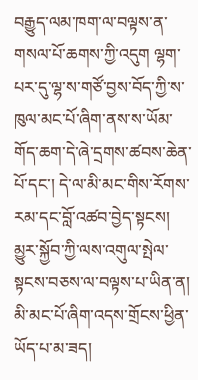བརྒྱུད་ལམ་ཁག་ལ་བལྟས་ན་གསལ་པོ་ཆགས་ཀྱི་འདུག ལྷག་པར་དུ་ལྷ་ས་གཙོ་བྱས་བོད་ཀྱི་ས་ཁུལ་མང་པོ་ཞིག་ནས་ས་ཡོམ་གོད་ཆག་དེ་ཞེ་དྲགས་ཚབས་ཆེན་པོ་དང་། དེ་ལ་མི་མང་གིས་རོགས་རམ་དང་བློ་འཚབ་བྱེད་སྟངས། མྱུར་སྐྱོབ་ཀྱི་ལས་འགུལ་སྤེལ་སྟངས་བཅས་ལ་བལྟས་པ་ཡིན་ན། མི་མང་པོ་ཞིག་འདས་གྲོངས་ཕྱིན་ཡོད་པ་མ་ཟད།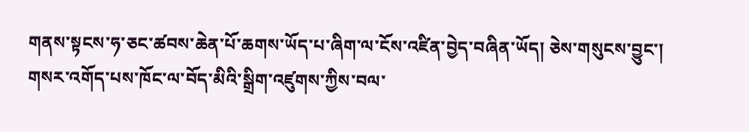གནས་སྟངས་ཧ་ཅང་ཚབས་ཆེན་པོ་ཆགས་ཡོད་པ་ཞིག་ལ་ངོས་འཛིན་བྱེད་བཞིན་ཡོད། ཅེས་གསུངས་བྱུང་།
གསར་འགོད་པས་ཁོང་ལ་བོད་མིའི་སྒྲིག་འཛུགས་ཀྱིས་བལ་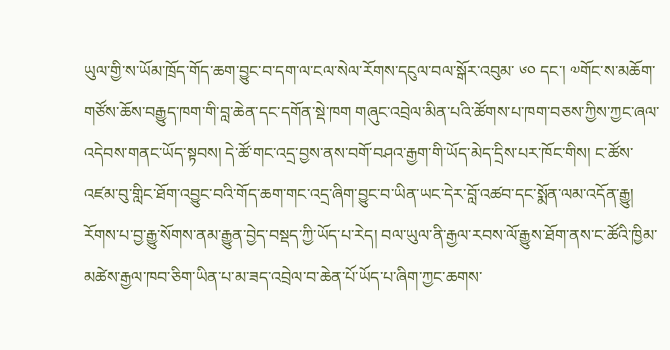ཡུལ་གྱི་ས་ཡོམ་ཁྲོད་གོད་ཆག་བྱུང་བ་དག་ལ་ངལ་སེལ་རོགས་དངུལ་བལ་སྒོར་འབུམ་ ༦༠ དང་། ༧གོང་ས་མཆོག་གཙོས་ཆོས་བརྒྱུད་ཁག་གི་བླ་ཆེན་དང་དགོན་སྡེ་ཁག གཞུང་འབྲེལ་མིན་པའི་ཚོགས་པ་ཁག་བཅས་ཀྱིས་ཀྱང་ཞལ་འདེབས་གནང་ཡོད་སྟབས། དེ་ཚོ་གང་འདྲ་བྱས་ནས་བགོ་བཤའ་རྒྱག་གི་ཡོད་མེད་དྲིས་པར་ཁོང་གིས། ང་ཚོས་འཛམ་བུ་གླིང་ཐོག་འབྱུང་བའི་གོད་ཆག་གང་འདྲ་ཞིག་བྱུང་བ་ཡིན་ཡང་དེར་བློ་འཚབ་དང་སྨོན་ལམ་འདོན་རྒྱུ། རོགས་པ་བྱ་རྒྱུ་སོགས་ནམ་རྒྱུན་བྱེད་བསྡད་ཀྱི་ཡོད་པ་རེད། བལ་ཡུལ་ནི་རྒྱལ་རབས་ལོ་རྒྱུས་ཐོག་ནས་ང་ཚོའི་ཁྱིམ་མཚེས་རྒྱལ་ཁབ་ཅིག་ཡིན་པ་མ་ཟད་འབྲེལ་བ་ཆེན་པོ་ཡོད་པ་ཞིག་ཀྱང་ཆགས་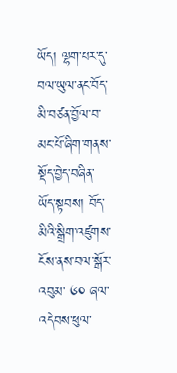ཡོད། ལྷག་པར་དུ་བལ་ཡུལ་ནང་བོད་མི་བཙན་བྱོལ་བ་མང་པོ་ཞིག་གནས་སྡོད་བྱེད་བཞིན་ཡོད་སྟབས། བོད་མིའི་སྒྲིག་འཛུགས་ངོས་ནས་བལ་སྒོར་འབུམ་ ༦༠ ཞལ་འདེབས་ཕུལ་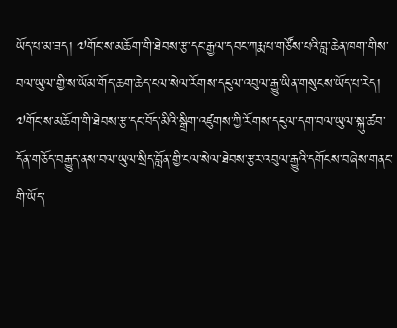ཡོད་པ་མ་ཟད། ༧གོང་ས་མཆོག་གི་ཐེབས་རྩ་དང་རྒྱལ་དབང་ཀརྨ་པ་གཙོས་པའི་བླ་ཆེན་ཁག་གིས་བལ་ཡུལ་གྱི་ས་ཡོམ་གོད་ཆག་ཆེད་ངལ་སེལ་རོགས་དངུལ་འབུལ་རྒྱུ་ཡིན་གསུངས་ཡོད་པ་རེད། ༧གོང་ས་མཆོག་གི་ཐེབས་རྩ་དང་བོད་མིའི་སྒྲིག་འཛུགས་ཀྱི་རོགས་དངུལ་དག་བལ་ཡུལ་སྐུ་ཚབ་དོན་གཅོད་བརྒྱུད་ནས་བལ་ཡུལ་སྲིད་བློན་གྱི་ངལ་སེལ་ཐེབས་རྩར་འབུལ་རྒྱུའི་དགོངས་བཞེས་གནང་གི་ཡོད་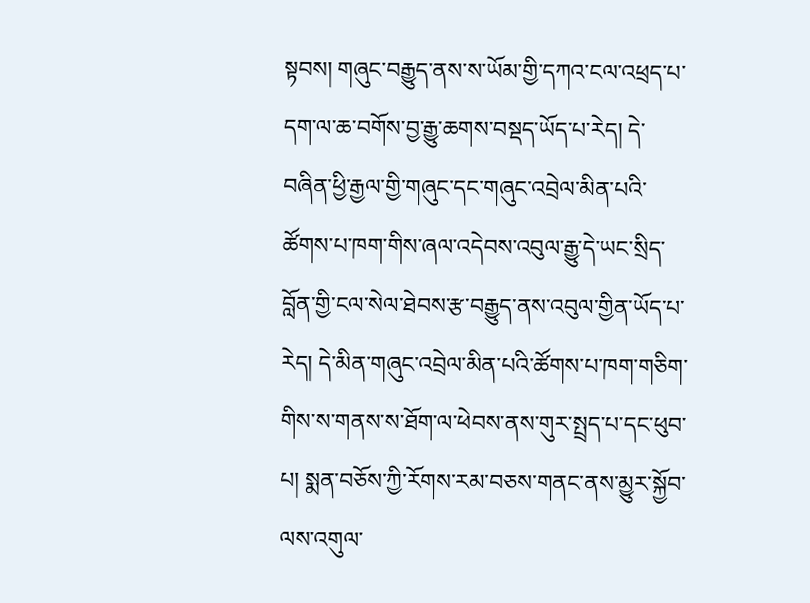སྟབས། གཞུང་བརྒྱུད་ནས་ས་ཡོམ་གྱི་དཀའ་ངལ་འཕྲད་པ་དག་ལ་ཆ་བགོས་བྱ་རྒྱུ་ཆགས་བསྡད་ཡོད་པ་རེད། དེ་བཞིན་ཕྱི་རྒྱལ་གྱི་གཞུང་དང་གཞུང་འབྲེལ་མིན་པའི་ཚོགས་པ་ཁག་གིས་ཞལ་འདེབས་འབུལ་རྒྱུ་དེ་ཡང་སྲིད་བློན་གྱི་ངལ་སེལ་ཐེབས་རྩ་བརྒྱུད་ནས་འབུལ་གྱིན་ཡོད་པ་རེད། དེ་མིན་གཞུང་འབྲེལ་མིན་པའི་ཚོགས་པ་ཁག་གཅིག་གིས་ས་གནས་ས་ཐོག་ལ་ཕེབས་ནས་གུར་སྤྲད་པ་དང་ཕུབ་པ། སྨན་བཅོས་ཀྱི་རོགས་རམ་བཅས་གནང་ནས་མྱུར་སྐྱོབ་ལས་འགུལ་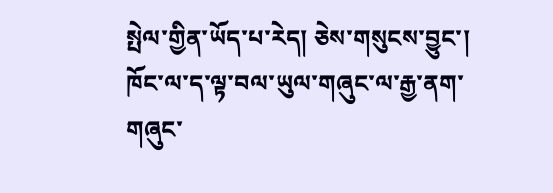སྤེལ་གྱིན་ཡོད་པ་རེད། ཅེས་གསུངས་བྱུང་།
ཁོང་ལ་ད་ལྟ་བལ་ཡུལ་གཞུང་ལ་རྒྱ་ནག་གཞུང་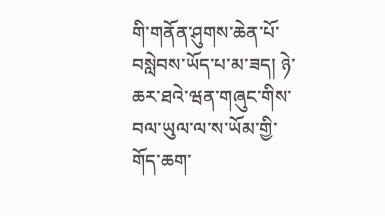གི་གནོན་ཤུགས་ཆེན་པོ་བསླེབས་ཡོད་པ་མ་ཟད། ཉེ་ཆར་ཐའེ་ཝན་གཞུང་གིས་བལ་ཡུལ་ལ་ས་ཡོམ་གྱི་གོད་ཆག་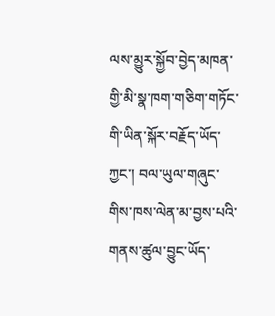ལས་མྱུར་སྐྱོབ་བྱེད་མཁན་གྱི་མི་སྣ་ཁག་གཅིག་གཏོང་གི་ཡིན་སྐོར་བརྗོད་ཡོད་ཀྱང་། བལ་ཡུལ་གཞུང་གིས་ཁས་ལེན་མ་བྱས་པའི་གནས་ཚུལ་བྱུང་ཡོད་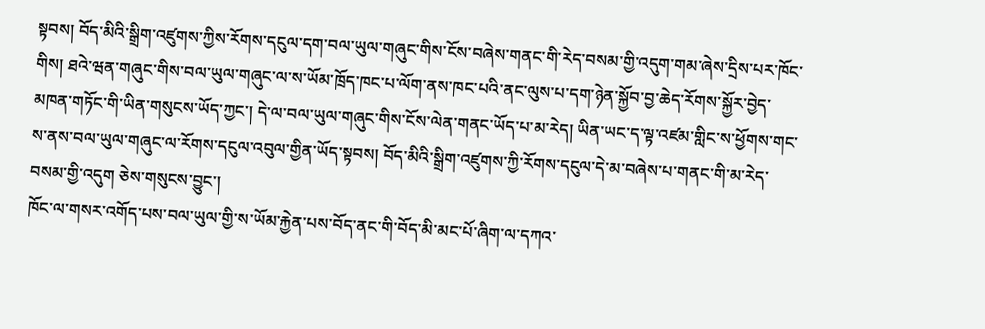སྟབས། བོད་མིའི་སྒྲིག་འཛུགས་ཀྱིས་རོགས་དངུལ་དག་བལ་ཡུལ་གཞུང་གིས་ངོས་བཞེས་གནང་གི་རེད་བསམ་གྱི་འདུག་གམ་ཞེས་དྲིས་པར་ཁོང་གིས། ཐའེ་ཝན་གཞུང་གིས་བལ་ཡུལ་གཞུང་ལ་ས་ཡོམ་ཁྲོད་ཁང་པ་ལོག་ནས་ཁང་པའི་ནང་ལུས་པ་དག་ཉེན་སྐྱོབ་བྱ་ཆེད་རོགས་སྐྱོར་བྱེད་མཁན་གཏོང་གི་ཡིན་གསུངས་ཡོད་ཀྱང་། དེ་ལ་བལ་ཡུལ་གཞུང་གིས་ངོས་ལེན་གནང་ཡོད་པ་མ་རེད། ཡིན་ཡང་ད་ལྟ་འཛམ་གླིང་ས་ཕྱོགས་གང་ས་ནས་བལ་ཡུལ་གཞུང་ལ་རོགས་དངུལ་འབུལ་གྱིན་ཡོད་སྟབས། བོད་མིའི་སྒྲིག་འཛུགས་ཀྱི་རོགས་དངུལ་དེ་མ་བཞེས་པ་གནང་གི་མ་རེད་བསམ་གྱི་འདུག ཅེས་གསུངས་བྱུང་།
ཁོང་ལ་གསར་འགོད་པས་བལ་ཡུལ་གྱི་ས་ཡོམ་རྐྱེན་པས་བོད་ནང་གི་བོད་མི་མང་པོ་ཞིག་ལ་དཀའ་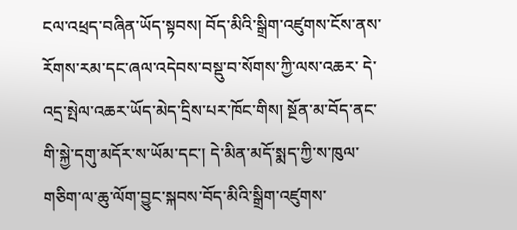ངལ་འཕྲད་བཞིན་ཡོད་སྟབས། བོད་མིའི་སྒྲིག་འཛུགས་ངོས་ནས་རོགས་རམ་དང་ཞལ་འདེབས་བསྡུ་བ་སོགས་ཀྱི་ལས་འཆར་ དེ་འདྲ་སྤེལ་འཆར་ཡོད་མེད་དྲིས་པར་ཁོང་གིས། སྔོན་མ་བོད་ནང་གི་སྐྱེ་དགུ་མདོར་ས་ཡོམ་དང་། དེ་མིན་མདོ་སྨད་ཀྱི་ས་ཁུལ་གཅིག་ལ་ཆུ་ལོག་བྱུང་སྐབས་བོད་མིའི་སྒྲིག་འཛུགས་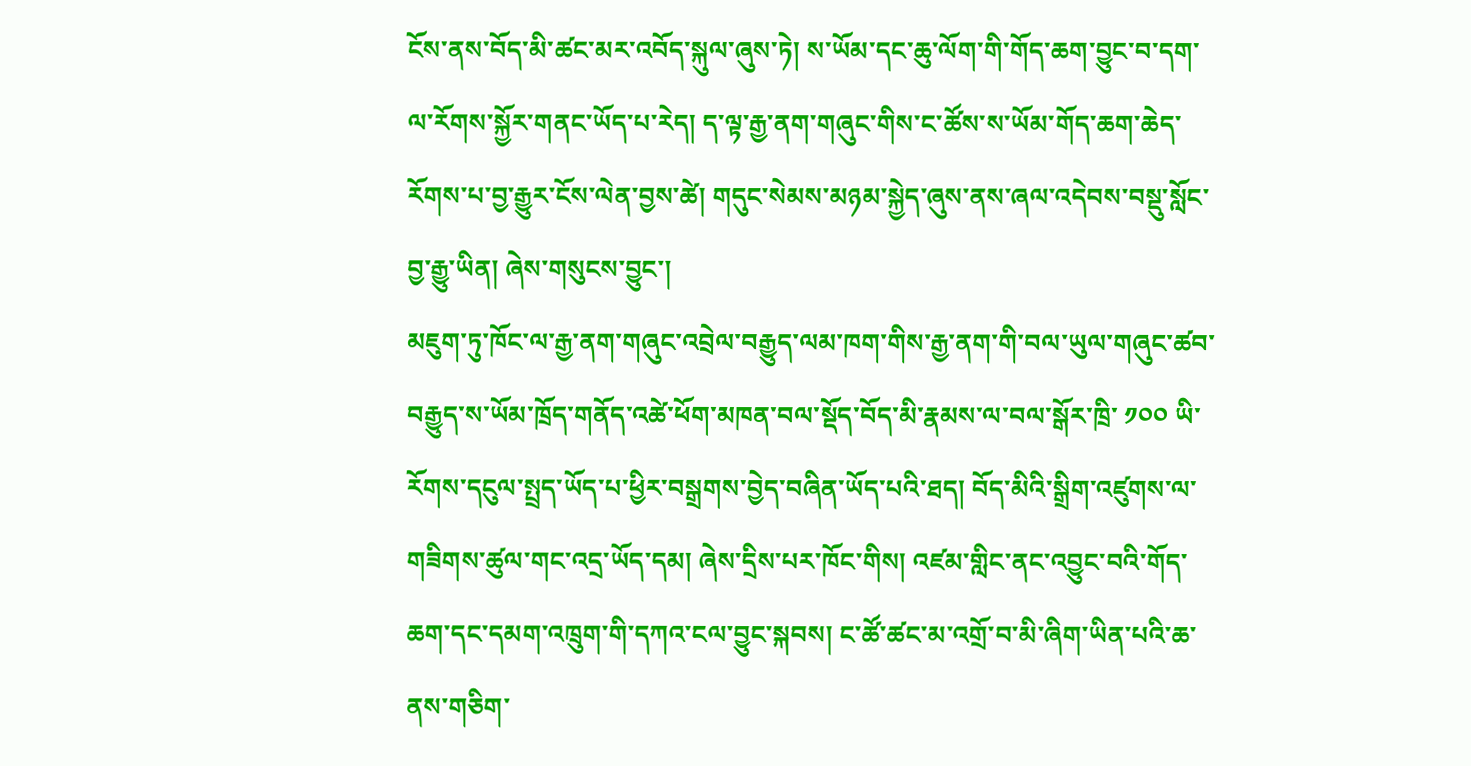ངོས་ནས་བོད་མི་ཚང་མར་འབོད་སྐུལ་ཞུས་ཏེ། ས་ཡོམ་དང་ཆུ་ལོག་གི་གོད་ཆག་བྱུང་བ་དག་ལ་རོགས་སྐྱོར་གནང་ཡོད་པ་རེད། ད་ལྟ་རྒྱ་ནག་གཞུང་གིས་ང་ཚོས་ས་ཡོམ་གོད་ཆག་ཆེད་རོགས་པ་བྱ་རྒྱུར་ངོས་ལེན་བྱས་ཚེ། གདུང་སེམས་མཉམ་སྐྱེད་ཞུས་ནས་ཞལ་འདེབས་བསྡུ་སློང་བྱ་རྒྱུ་ཡིན། ཞེས་གསུངས་བྱུང་།
མཇུག་ཏུ་ཁོང་ལ་རྒྱ་ནག་གཞུང་འབྲེལ་བརྒྱུད་ལམ་ཁག་གིས་རྒྱ་ནག་གི་བལ་ཡུལ་གཞུང་ཚབ་བརྒྱུད་ས་ཡོམ་ཁྲོད་གནོད་འཚེ་ཕོག་མཁན་བལ་སྡོད་བོད་མི་རྣམས་ལ་བལ་སྒོར་ཁྲི་ ༡༠༠ ཡི་རོགས་དངུལ་སྤྲད་ཡོད་པ་ཕྱིར་བསྒྲགས་བྱེད་བཞིན་ཡོད་པའི་ཐད། བོད་མིའི་སྒྲིག་འཛུགས་ལ་གཟིགས་ཚུལ་གང་འདྲ་ཡོད་དམ། ཞེས་དྲིས་པར་ཁོང་གིས། འཛམ་གླིང་ནང་འབྱུང་བའི་གོད་ཆག་དང་དམག་འཁྲུག་གི་དཀའ་ངལ་བྱུང་སྐབས། ང་ཚོ་ཚང་མ་འགྲོ་བ་མི་ཞིག་ཡིན་པའི་ཆ་ནས་གཅིག་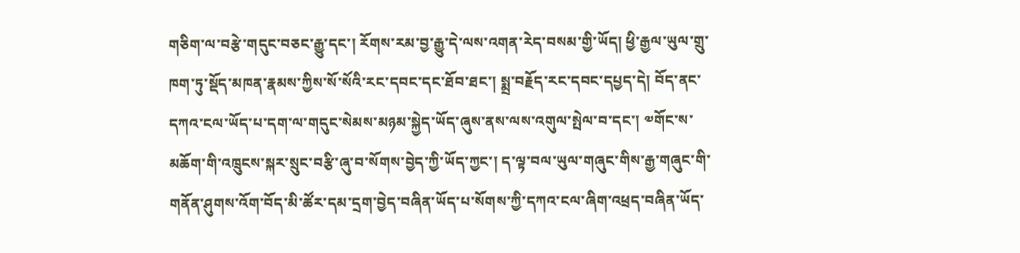གཅིག་ལ་བརྩེ་གདུང་བཅང་རྒྱུ་དང་། རོགས་རམ་བྱ་རྒྱུ་དེ་ལས་འགན་རེད་བསམ་གྱི་ཡོད། ཕྱི་རྒྱལ་ཡུལ་གྲུ་ཁག་ཏུ་སྡོད་མཁན་རྣམས་ཀྱིས་སོ་སོའི་རང་དབང་དང་ཐོབ་ཐང་། སྨྲ་བརྗོད་རང་དབང་དཔྱད་དེ། བོད་ནང་དཀའ་ངལ་ཡོད་པ་དག་ལ་གདུང་སེམས་མཉམ་སྐྱེད་ཡོད་ཞུས་ནས་ལས་འགུལ་སྤེལ་བ་དང་། ༧གོང་ས་མཆོག་གི་འཁྲུངས་སྐར་སྲུང་བརྩི་ཞུ་བ་སོགས་བྱེད་ཀྱི་ཡོད་ཀྱང་། ད་ལྟ་བལ་ཡུལ་གཞུང་གིས་རྒྱ་གཞུང་གི་གནོན་ཤུགས་འོག་བོད་མི་ཚོར་དམ་དྲག་བྱེད་བཞིན་ཡོད་པ་སོགས་ཀྱི་དཀའ་ངལ་ཞིག་འཕྲད་བཞིན་ཡོད་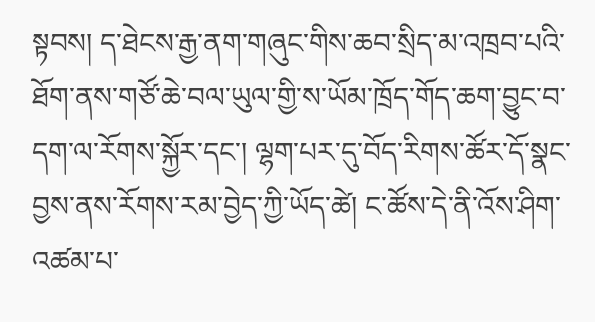སྟབས། ད་ཐེངས་རྒྱ་ནག་གཞུང་གིས་ཆབ་སྲིད་མ་འཁྲབ་པའི་ཐོག་ནས་གཙོ་ཆེ་བལ་ཡུལ་གྱི་ས་ཡོམ་ཁྲོད་གོད་ཆག་བྱུང་བ་དག་ལ་རོགས་སྐྱོར་དང་། ལྷག་པར་དུ་བོད་རིགས་ཚོར་དོ་སྣང་བྱས་ནས་རོགས་རམ་བྱེད་ཀྱི་ཡོད་ཚེ། ང་ཚོས་དེ་ནི་འོས་ཤིག་འཚམ་པ་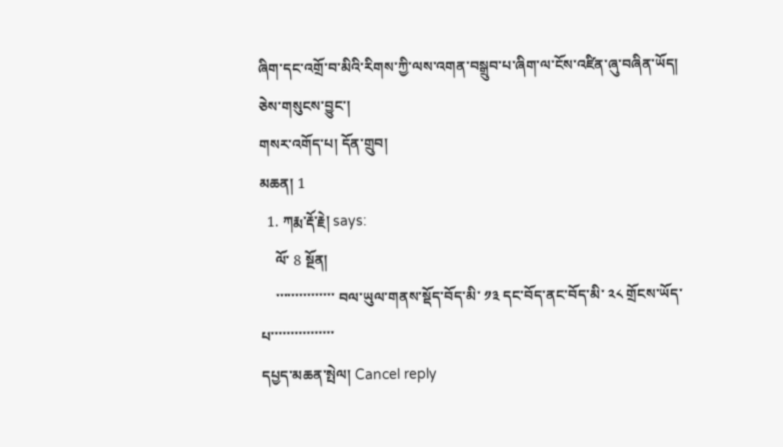ཞིག་དང་འགྲོ་བ་མིའི་རིགས་ཀྱི་ལས་འགན་བསྒྲུབ་པ་ཞིག་ལ་ངོས་འཛིན་ཞུ་བཞིན་ཡོད། ཅེས་གསུངས་བྱུང་།
གསར་འགོད་པ། དོན་གྲུབ།
མཆན། 1
  1. ཀརྨ་རྡོ་རྗེ། says:
    ལོ་ 8 སྔོན།
    ་་་་་་་་་་་་་་་ བལ་ཡུལ་གནས་སྡོད་བོད་མི་ ༡༣ དང་བོད་ནང་བོད་མི་ ༢༨ གྲོངས་ཡོད་པ་་་་་་་་་་་་་་་་
དཔྱད་མཆན་སྤེལ། Cancel reply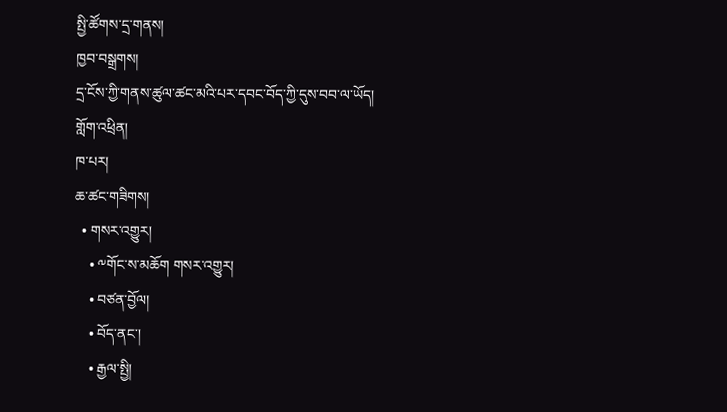སྤྱི་ཚོགས་དྲ་གནས།
ཁྱབ་བསྒྲགས།
དྲ་ངོས་ཀྱི་གནས་ཚུལ་ཚང་མའི་པར་དབང་བོད་ཀྱི་དུས་བབ་ལ་ཡོད།
གློག་འཕྲིན།
ཁ་པར།
ཆ་ཚང་གཟིགས།
  • གསར་འགྱུར།
    • ༸གོང་ས་མཆོག གསར་འགྱུར།
    • བཙན་བྱོལ།
    • བོད་ནང་།
    • རྒྱལ་སྤྱི།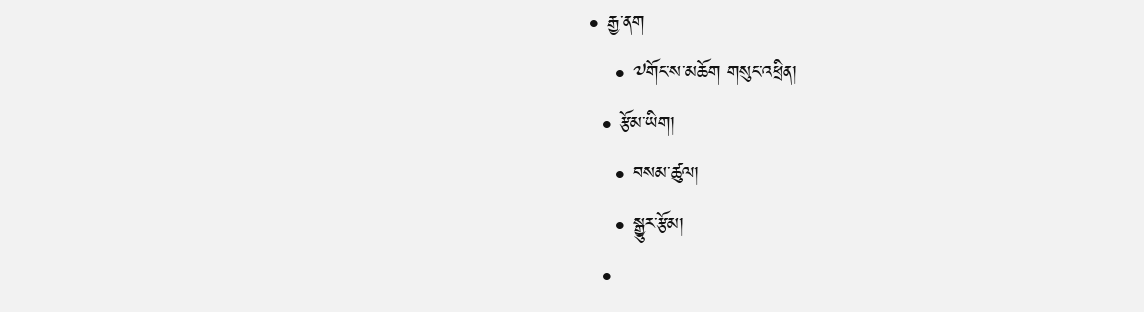• རྒྱ་ནག
    • ༧གོང་ས་མཆོག གསུང་འཕྲིན།
  • རྩོམ་ཡིག།
    • བསམ་ཚུལ།
    • སྒྱུར་རྩོམ།
  •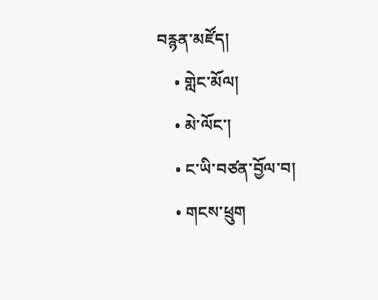བརྙན་མཛོད།
    • གླེང་མོལ།
    • མེ་ལོང་།
    • ང་ཡི་བཙན་བྱོལ་བ།
    • གངས་ཕྲུག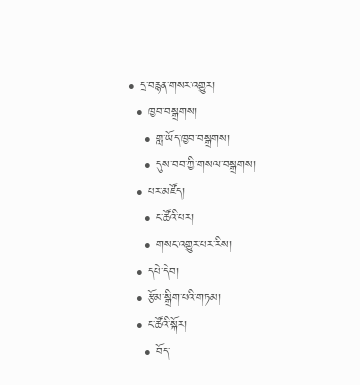• དྲ་བརྙན་གསར་འགྱུར།
  • ཁྱབ་བསྒྲགས།
    • གླ་ཡོད་ཁྱབ་བསྒྲགས།
    • དུས་བབ་ཀྱི་གསལ་བསྒྲགས།
  • པར་མཛོད།
    • ང་ཚོའི་པར།
    • གསང་འགྱུར་པར་རིས།
  • དཔེ་དེབ།
  • རྩོམ་སྒྲིག་པའི་གཏམ།
  • ང་ཚོའི་སྐོར།
    • བོད་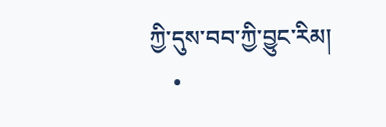ཀྱི་དུས་བབ་ཀྱི་བྱུང་རིམ།
    •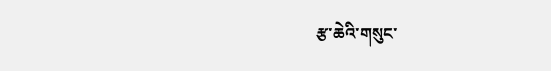རྩ་ཆེའི་གསུང་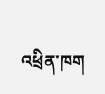འཕྲིན་ཁག